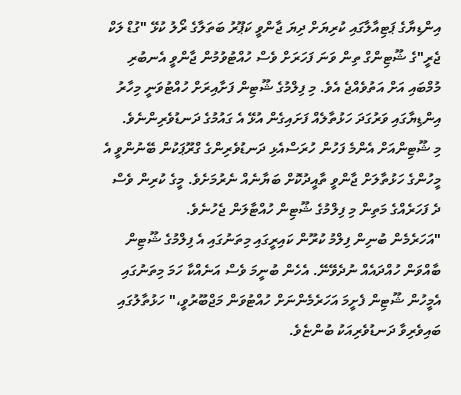އިންޑިޔާގެ ޕަޓިއާލާގައި ކުރިޔަށް ދިޔަ ޖާންވީ ކަޕޫރު ބަތަލާގެ ރޯލު ކުޅޭ "ގުޑް ލަކް ޖެރީ"ގެ ޝޫޓިންގް ތިން ވަނަ ފަހަރަށް ވެސް ހުއްޓުވުމުން ޖާންވީ އެނބުރި މުމްބައި އަށް އަތުވެއްޖެ އެވެ. މި ފިލްމުގެ ޝޫޓިން ފަށާއިރަށް ހުއްޓުވަނީ މިހާރު އިންޑިޔާގައި ވަރުގަދަ ހަޅުތާލެއް ފަށައިގެން އުޅޭ އެ ގައުމުގެ ދަނޑުވެރިންނެވެ.
މި ޝޫޓިންއަށް އެންމެ ފަހުން ހުރަސްއެޅި ދަނޑުވެރިންގެ ގްރޫޕަކުން ބޭނުންވީ އެ މީހުންގެ ހަޅުތާލަށް ޖާންވީ ތާއީދުކޮށް ބަޔާނެއް ނެރުމަށެވެ. މީގެ ކުރިން ވެސް ދެ ފަހަރެއްގެ މަތިން މި ފިލްމުގެ ޝޫޓިން ހުއްޓާލަން ޖެހުނެވެ.
"އަހަރެމެން ބުނިން ފިލްމު ކުރޫން ކައިރީގައި މިތަނުގައި އެ ފިލްމުގެ ޝޫޓިން ބާއްވަން ހުއްދައެއް ނުދެވޭނޭ. އެހެން ބުނީމަ ވެސް އަނެއްކާ ހަމަ މިތަނުގައި އެމީހުން ޝޫޓިން ފެށީމަ އަހަރެމެންނަށް ހުއްޓުވަން މަޖްބޫރުވީ،" ހަޅުތާލުގައި ބައިވެރިވާ ދަނޑުވެރިއަކު ބުންޏެވެ.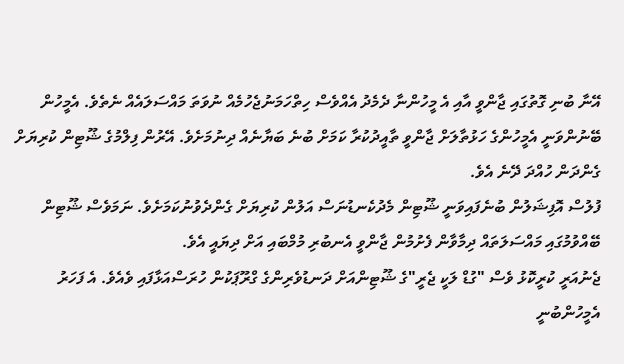އޭނާ ބުނި ގޮތުގައި ޖާންވީ އާއި އެ މީހުންނާ ދެމެދު އެއްވެސް ހިތްހަމަނުޖެހުމެއް ނުވަތަ މައްސަލައެއް ނެތެވެ. އެމީހުން ބޭނުންވަނީ އެމީހުންގެ ހަޅުތާލަށް ޖާންވީ ތާއީދުކުރާ ކަމަށް ބުނެ ބަޔާނެއް ދިނުމަށެވެ. އޭރުން ފިލްމުގެ ޝޫޓިން ކުރިޔަށް ގެންދަން ހުއްދަ ދޭނެ އެވެ.
ފުލުސް އޮފިޝަލުން ބުނެފައިވަނީ ޝޫޓިން މެދުކެނޑުނަސް އަލުން ކުރިޔަށް ގެންދެވުނުކަމަށެވެ. ނަމަވެސް ޝޫޓިން ބޭއްވުމުގައި މައްސަލަތައް ދިމާވާން ފެށުމުން ޖާންވީ އެނބުރި މުމްބައި އަށް ދިޔައީ އެވެ.
ޖެނުއަރީ ކުރީކޮޅު ވެސް "ގުޑް ލަކީ ޖެރީ"ގެ ޝޫޓިންއަށް ދަނޑުވެރިންގެ ގްރޫޕަކުން ހުރަސްއަޅާފައި ވެއެވެ. އެ ފަހަރު އެމީހުންބުނީ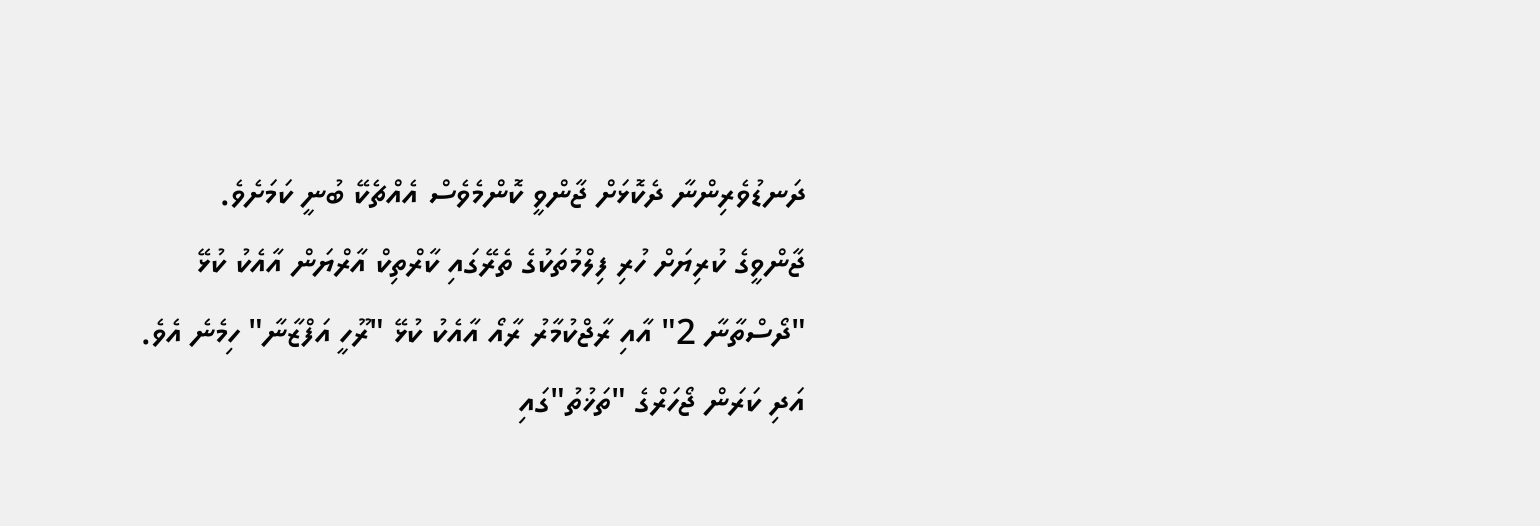ދަނޑުވެރިންނާ ދެކޮޅަށް ޖާންވީ ކޮންމެވެސް އެއްޗެކޭ ބުނީ ކަމަށެވެ.
ޖާންވީގެ ކުރިޔަށް ހުރި ފިލްމުތަކުގެ ތެރޭގައި ކާރްތިކް އާރްޔަން އާއެކު ކުޅޭ "ދޯސްތާނާ 2" އާއި ރާޖްކުމާރު ރާއޯ އާއެކު ކުޅޭ "ރޫހީ އަފްޒާނާ" ހިމެނެ އެވެ. އަދި ކަރަން ޖޯހަރްގެ "ތަޚުތު"ގައި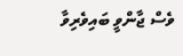ވެސް ޖާންވީ ބައިވެރިވާ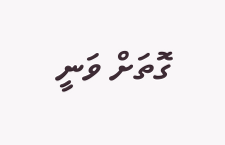ގޮތަށް ވަނީ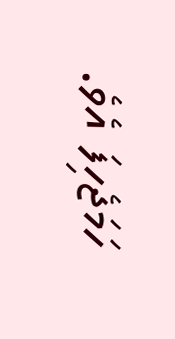ހަމަޖެހިފަ އެވެ.